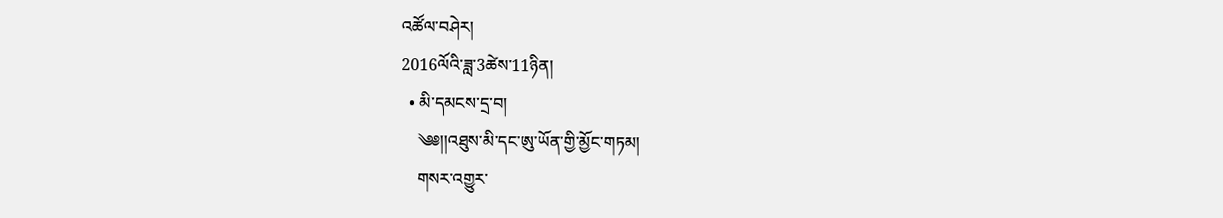འཚོལ་བཤེར།
2016ལོའི་ཟླ་3ཚེས་11ཉིན།
  • མི་དམངས་དྲ་བ།
    ༄༅།།འཐུས་མི་དང་ཨུ་ཡོན་གྱི་མྱོང་གཏམ།
    གསར་འགྱུར་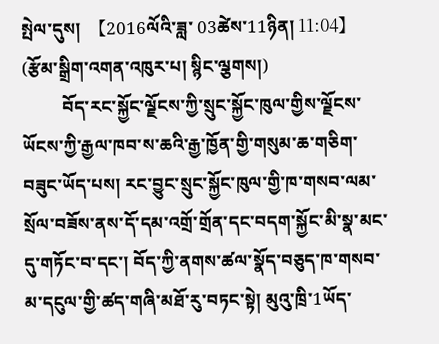སྤེལ་དུས།  【2016ལོའི་ཟླ་ 03ཚེས་11ཉིན། 11:04】   (རྩོམ་སྒྲིག་འགན་འཁུར་པ། སྙིང་ལྕགས།)
         བོད་རང་སྐྱོང་ལྗོངས་ཀྱི་སྲུང་སྐྱོང་ཁུལ་གྱིས་ལྗོངས་ཡོངས་ཀྱི་རྒྱལ་ཁབ་ས་ཆའི་རྒྱ་ཁྱོན་གྱི་གསུམ་ཆ་གཅིག་བཟུང་ཡོད་པས། རང་བྱུང་སྲུང་སྐྱོང་ཁུལ་གྱི་ཁ་གསབ་ལམ་སྲོལ་བཟོས་ནས་དོ་དམ་འགྲོ་གྲོན་དང་བདག་སྐྱོང་མི་སྣ་མང་དུ་གཏོང་བ་དང་། བོད་ཀྱི་ནགས་ཚལ་སྣོད་བཅུད་ཁ་གསབ་མ་དངུལ་གྱི་ཚད་གཞི་མཐོ་རུ་བཏང་སྟེ། མུའུ་ཁྲི་1ཡོད་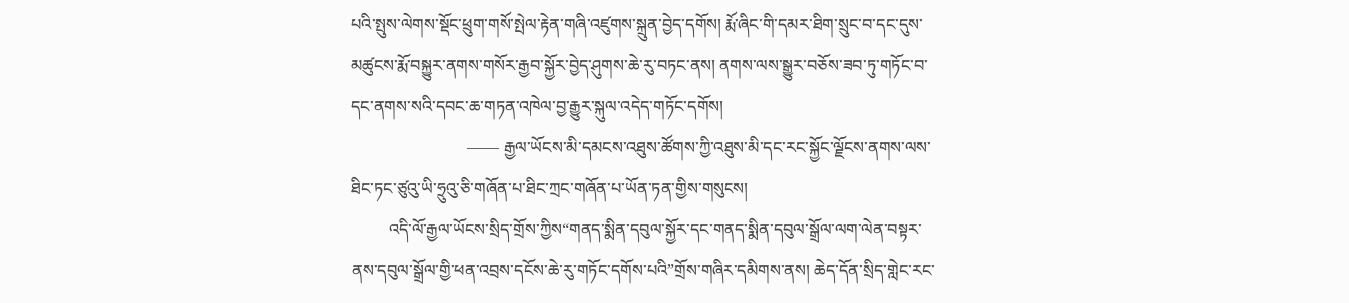པའི་སྤུས་ལེགས་སྡོང་ཕྲུག་གསོ་སྤེལ་རྟེན་གཞི་འཛུགས་སྐྲུན་བྱེད་དགོས། རྨོ་ཞིང་གི་དམར་ཐིག་སྲུང་བ་དང་དུས་མཚུངས་རྨོ་བསྐྱུར་ནགས་གསོར་རྒྱབ་སྐྱོར་བྱེད་ཤུགས་ཆེ་རུ་བཏང་ནས། ནགས་ལས་སྒྱུར་བཅོས་ཟབ་ཏུ་གཏོང་བ་དང་ནགས་སའི་དབང་ཆ་གཏན་འཁེལ་བྱ་རྒྱུར་སྐུལ་འདེད་གཏོང་དགོས།
                            —— རྒྱལ་ཡོངས་མི་དམངས་འཐུས་ཚོགས་ཀྱི་འཐུས་མི་དང་རང་སྐྱོང་ལྗོངས་ནགས་ལས་ཐིང་ཏང་ཙུའུ་ཡི་ཧྲུའུ་ཅི་གཞོན་པ་ཐིང་ཀྲང་གཞོན་པ་ཡོན་ཏན་གྱིས་གསུངས།
         འདི་ལོ་རྒྱལ་ཡོངས་སྲིད་གྲོས་ཀྱིས“གནད་སྨིན་དབུལ་སྐྱོར་དང་གནད་སྨིན་དབུལ་སྒྲོལ་ལག་ལེན་བསྟར་ནས་དབུལ་སྒྲོལ་གྱི་ཕན་འབྲས་དངོས་ཆེ་རུ་གཏོང་དགོས་པའི”གྲོས་གཞིར་དམིགས་ནས། ཆེད་དོན་སྲིད་གླེང་རང་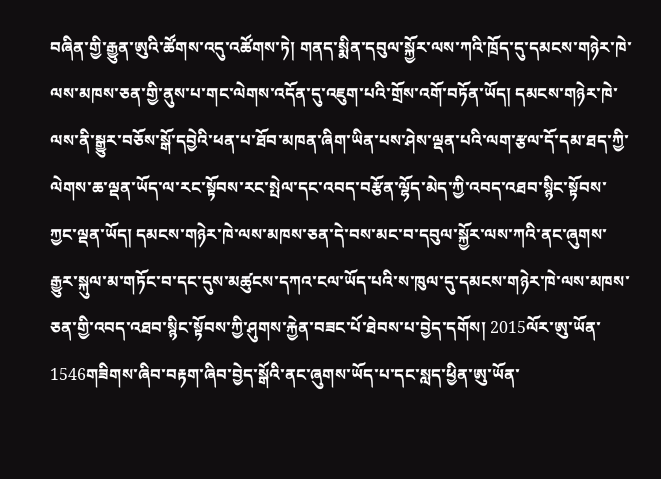བཞིན་གྱི་རྒྱུན་ཨུའི་ཚོགས་འདུ་འཚོགས་ཏེ། གནད་སྨིན་དབུལ་སྐྱོར་ལས་ཀའི་ཁྲོད་དུ་དམངས་གཉེར་ཁེ་ལས་མཁས་ཅན་གྱི་ནུས་པ་གང་ལེགས་འདོན་དུ་འཇུག་པའི་གྲོས་འགོ་བཏོན་ཡོད། དམངས་གཉེར་ཁེ་ལས་ནི་སྒྱུར་བཅོས་སྒོ་དབྱེའི་ཕན་པ་ཐོབ་མཁན་ཞིག་ཡིན་པས་ཤེས་ལྡན་པའི་ལག་རྩལ་དོ་དམ་ཐད་ཀྱི་ལེགས་ཆ་ལྡན་ཡོད་ལ་རང་སྟོབས་རང་སྤེལ་དང་འབད་བརྩོན་ལྷོད་མེད་ཀྱི་འབད་འཐབ་སྙིང་སྟོབས་ཀྱང་ལྡན་ཡོད། དམངས་གཉེར་ཁེ་ལས་མཁས་ཅན་དེ་བས་མང་བ་དབུལ་སྐྱོར་ལས་ཀའི་ནང་ཞུགས་རྒྱུར་སྐུལ་མ་གཏོང་བ་དང་དུས་མཚུངས་དཀའ་ངལ་ཡོད་པའི་ས་ཁུལ་དུ་དམངས་གཉེར་ཁེ་ལས་མཁས་ཅན་གྱི་འབད་འཐབ་སྙིང་སྟོབས་ཀྱི་ཤུགས་རྐྱེན་བཟང་པོ་ཐེབས་པ་བྱེད་དགོས། 2015ལོར་ཨུ་ཡོན་1546གཟིགས་ཞིབ་བརྟག་ཞིབ་བྱེད་སྒོའི་ནང་ཞུགས་ཡོད་པ་དང་སླད་ཕྱིན་ཨུ་ཡོན་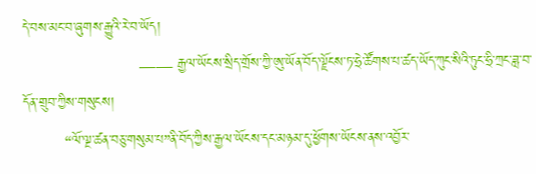དེ་བས་མང་བ་ཞུགས་རྒྱུའི་རེ་བ་ཡོད།
                         —— རྒྱལ་ཡོངས་སྲིད་གྲོས་ཀྱི་ཨུ་ཡོན་བོད་ལྗོངས་ཏ་ཧྲེ་ཚོགས་པ་ཚད་ཡོད་ཀུང་སིའི་ཏུང་ཧྲི་ཀྲང་ཟླ་བ་དོན་གྲུབ་ཀྱིས་གསུངས།
         “ལོ་ལྔ་ཚན་བཅུ་གསུམ་པ”ནི་བོད་ཀྱིས་རྒྱལ་ཡོངས་དང་མཉམ་དུ་ཕྱོགས་ཡོངས་ནས་འབྱོར་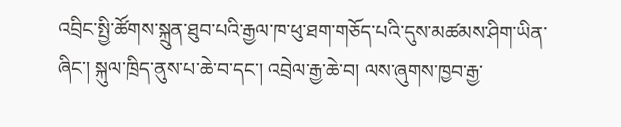འབྲིང་སྤྱི་ཚོགས་སྐྲུན་ཐུབ་པའི་རྒྱལ་ཁ་ཕུ་ཐག་གཅོད་པའི་དུས་མཚམས་ཤིག་ཡིན་ཞིང་། སྐུལ་ཁྲིད་ནུས་པ་ཆེ་བ་དང་། འབྲེལ་རྒྱ་ཆེ་བ། ལས་ཞུགས་ཁྱབ་རྒྱ་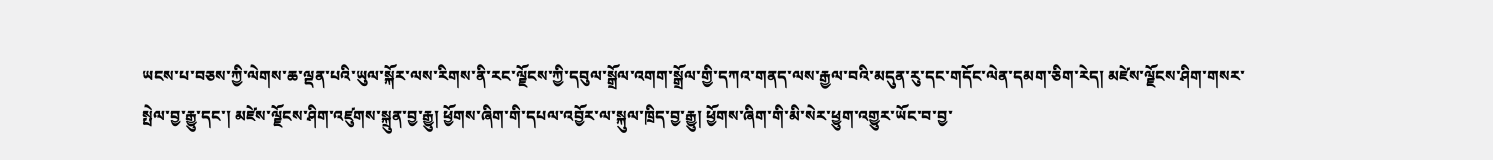ཡངས་པ་བཅས་ཀྱི་ལེགས་ཆ་ལྡན་པའི་ཡུལ་སྐོར་ལས་རིགས་ནི་རང་ལྗོངས་ཀྱི་དབུལ་སྒྲོལ་འགག་སྒྲོལ་གྱི་དཀའ་གནད་ལས་རྒྱལ་བའི་མདུན་རུ་དང་གདོང་ལེན་དམག་ཅིག་རེད། མཛེས་ལྗོངས་ཤིག་གསར་སྤེལ་བྱ་རྒྱུ་དང་། མཛེས་ལྗོངས་ཤིག་འཛུགས་སྐྲུན་བྱ་རྒྱུ། ཕྱོགས་ཞིག་གི་དཔལ་འབྱོར་ལ་སྐུལ་ཁྲིད་བྱ་རྒྱུ། ཕྱོགས་ཞིག་གི་མི་སེར་ཕྱུག་འགྱུར་ཡོང་བ་བྱ་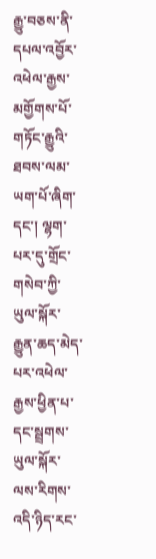རྒྱུ་བཅས་ནི་དཔལ་འབྱོར་འཕེལ་རྒྱས་མགྱོགས་པོ་གཏོང་རྒྱུའི་ཐབས་ལམ་ཡག་པོ་ཞིག་དང་། ལྷག་པར་དུ་གྲོང་གསེབ་ཀྱི་ཡུལ་སྐོར་རྒྱུན་ཆད་མེད་པར་འཕེལ་རྒྱས་ཕྱིན་པ་དང་སྦྲགས་ཡུལ་སྐོར་ལས་རིགས་འདི་ཉིད་རང་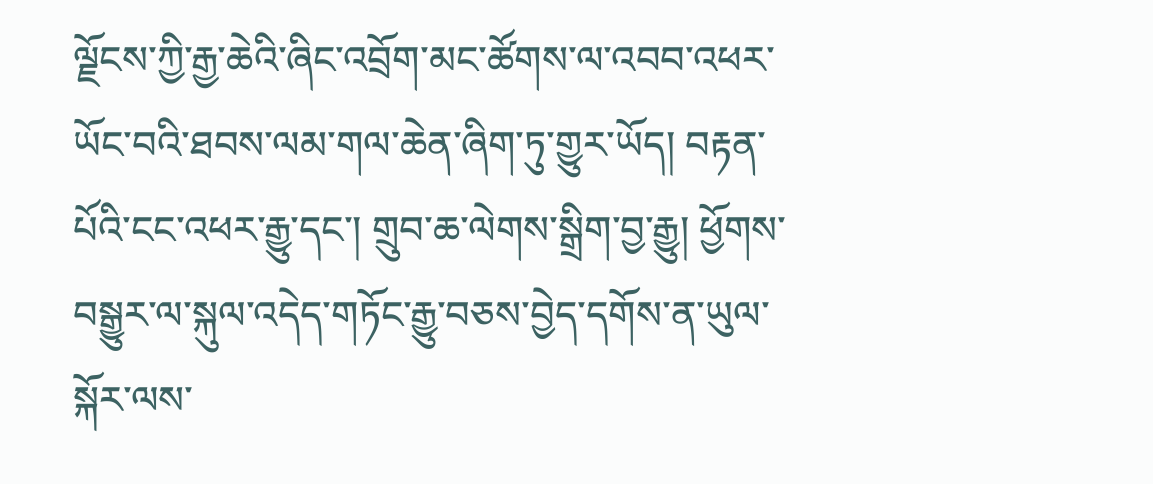ལྗོངས་ཀྱི་རྒྱ་ཆེའི་ཞིང་འབྲོག་མང་ཚོགས་ལ་འབབ་འཕར་ཡོང་བའི་ཐབས་ལམ་གལ་ཆེན་ཞིག་ཏུ་གྱུར་ཡོད། བརྟན་པོའི་ངང་འཕར་རྒྱུ་དང་། གྲུབ་ཆ་ལེགས་སྒྲིག་བྱ་རྒྱུ། ཕྱོགས་བསྒྱུར་ལ་སྐུལ་འདེད་གཏོང་རྒྱུ་བཅས་བྱེད་དགོས་ན་ཡུལ་སྐོར་ལས་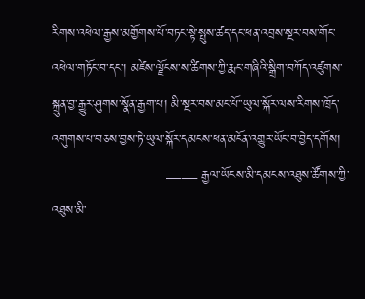རིགས་འཕེལ་རྒྱས་མགྱོགས་པོ་བཏང་སྟེ་སྤུས་ཚད་དང་ཕན་འབྲས་སྔར་བས་གོང་འཕེལ་གཏོང་བ་དང་། མཛེས་ལྗོངས་ས་ཚིགས་ཀྱི་རྨང་གཞིའི་སྒྲིག་བཀོད་འཛུགས་སྐྲུན་བྱ་རྒྱུར་ཤུགས་སྣོན་རྒྱག་པ། མི་སྔར་བས་མང་པོ་་ཡུལ་སྐོར་ལས་རིགས་ཁྲོད་འགུགས་པ་བཅས་བྱས་ཏེ་ཡུལ་སྐོར་དམངས་ཕན་མངོན་འགྱུར་ཡོང་བ་བྱེད་དགོས།
                          —— རྒྱལ་ཡོངས་མི་དམངས་འཐུས་ཚོགས་ཀྱི་འཐུས་མི་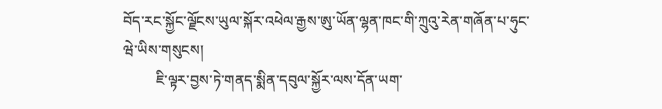བོད་རང་སྐྱོང་ལྗོངས་ཡུལ་སྐོར་འཕེལ་རྒྱས་ཨུ་ཡོན་ལྷན་ཁང་གི་ཀྲུའུ་རེན་གཞོན་པ་ཧུང་ཝེ་ཡིས་གསུངས།
         ཇི་ལྟར་བྱས་ཏེ་གནད་སྨིན་དབུལ་སྐྱོར་ལས་དོན་ཡག་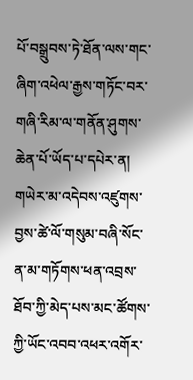པོ་བསྒྲུབས་ཏེ་ཐོན་ལས་གང་ཞིག་འཕེལ་རྒྱས་གཏོང་བར་གཞི་རིམ་ལ་གནོན་ཤུགས་ཆེན་པོ་ཡོད་པ་དཔེར་ན། གཡེར་མ་འདེབས་འཛུགས་བྱས་ཚེ་ལོ་གསུམ་བཞི་སོང་ན་མ་གཏོགས་ཕན་འབྲས་ཐོབ་ཀྱི་མེད་པས་མང་ཚོགས་ཀྱི་ཡོང་འབབ་འཕར་འགོར་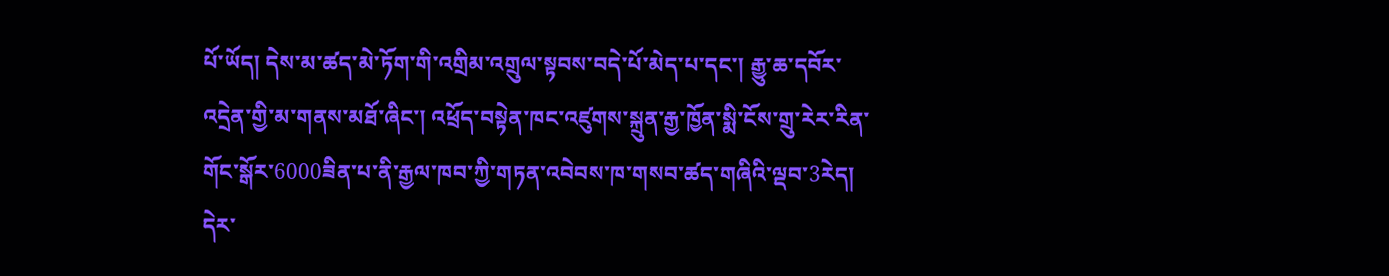པོ་ཡོད། དེས་མ་ཚད་མེ་ཏོག་གི་འགྲིམ་འགྲུལ་སྟབས་བདེ་པོ་མེད་པ་དང་། རྒྱུ་ཆ་དབོར་འདྲེན་གྱི་མ་གནས་མཐོ་ཞིང་། འཕྲོད་བསྟེན་ཁང་འཛུགས་སྐྲུན་རྒྱ་ཁྱོན་སྨི་ངོས་གྲུ་རེར་རིན་གོང་སྒོར་6000ཟིན་པ་ནི་རྒྱལ་ཁབ་ཀྱི་གཏན་འབེབས་ཁ་གསབ་ཚད་གཞིའི་ལྡབ་3རེད། དེར་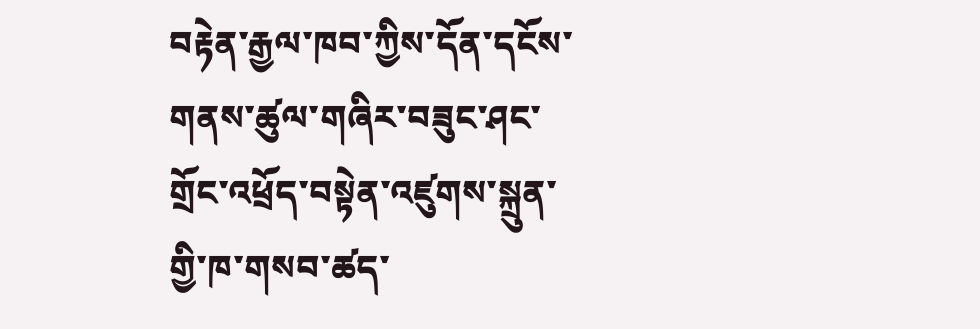བརྟེན་རྒྱལ་ཁབ་ཀྱིས་དོན་དངོས་གནས་ཚུལ་གཞིར་བཟུང་ཤང་གྲོང་འཕྲོད་བསྟེན་འཛུགས་སྐྲུན་གྱི་ཁ་གསབ་ཚད་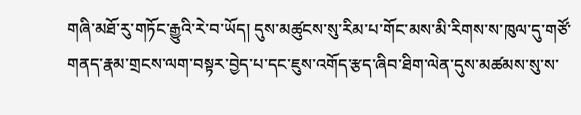གཞི་མཐོ་རུ་གཏོང་རྒྱུའི་རེ་བ་ཡོད། དུས་མཚུངས་སུ་རིམ་པ་གོང་མས་མི་རིགས་ས་ཁུལ་དུ་གཙོ་གནད་རྣམ་གྲངས་ལག་བསྟར་བྱེད་པ་དང་ཇུས་འགོད་རྩད་ཞིབ་ཐིག་ལེན་དུས་མཚམས་སུ་ས་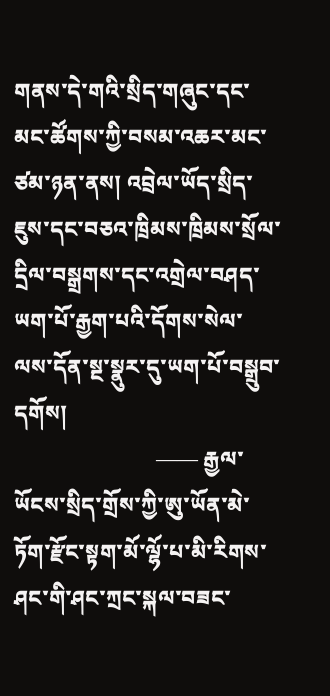གནས་དེ་གའི་སྲིད་གཞུང་དང་མང་ཚོགས་ཀྱི་བསམ་འཆར་མང་ཙམ་ཉན་ནས། འབྲེལ་ཡོད་སྲིད་ཇུས་དང་བཅའ་ཁྲིམས་ཁྲིམས་སྲོལ་དྲིལ་བསྒྲགས་དང་འགྲེལ་བཤད་ཡག་པོ་རྒྱག་པའི་དོགས་སེལ་ལས་དོན་སྔ་སྣུར་དུ་ཡག་པོ་བསྒྲུབ་དགོས།
                          —— རྒྱལ་ཡོངས་སྲིད་གྲོས་ཀྱི་ཨུ་ཡོན་མེ་ཏོག་རྫོང་སྟག་མོ་ལྷོ་པ་མི་རིགས་ཤང་གི་ཤང་ཀྲང་སྐལ་བཟང་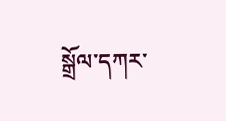སྒྲོལ་དཀར་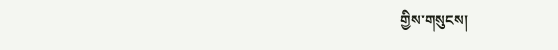གྱིས་གསུངས།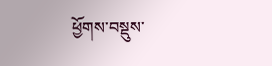ཕྱོགས་བསྡུས་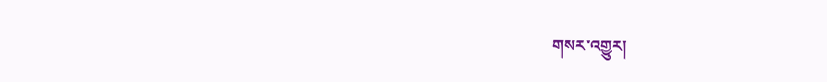གསར་འགྱུར།